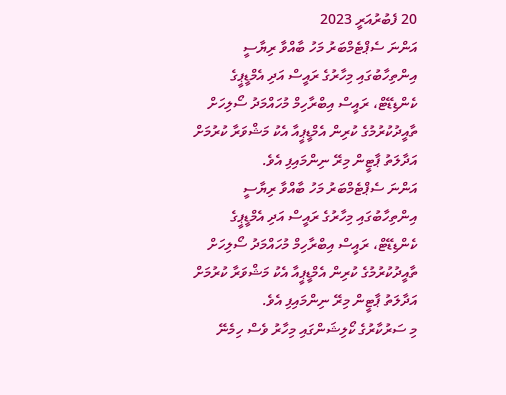20 ފެބުރުއަރީ 2023
އަންނަ ސެޕްޓެމްބަރު މަހު ބާއްވާ ރިޔާސީ އިންތިހާބުގައި މިހާރުގެ ރައީސް އަދި އެމްޑީޕީގެ ކެންޑިޑޭޓް، ރައީސް އިބްރާހިމް މުހައްމަދު ސޯލިހަށް ތާއީދުކުރުމުގެ ކުރިން އެމްޑީޕީއާ އެކު މަޝްވަރާ ކުރުމަށް އަދާލަތު ޕާޓީން މިރޭ ނިންމައިފި އެވެ.
އަންނަ ސެޕްޓެމްބަރު މަހު ބާއްވާ ރިޔާސީ އިންތިހާބުގައި މިހާރުގެ ރައީސް އަދި އެމްޑީޕީގެ ކެންޑިޑޭޓް، ރައީސް އިބްރާހިމް މުހައްމަދު ސޯލިހަށް ތާއީދުކުރުމުގެ ކުރިން އެމްޑީޕީއާ އެކު މަޝްވަރާ ކުރުމަށް އަދާލަތު ޕާޓީން މިރޭ ނިންމައިފި އެވެ.
މި ސަރުކާރުގެ ކޯލިޝަންގައި މިހާރު ވެސް ހިމެނޭ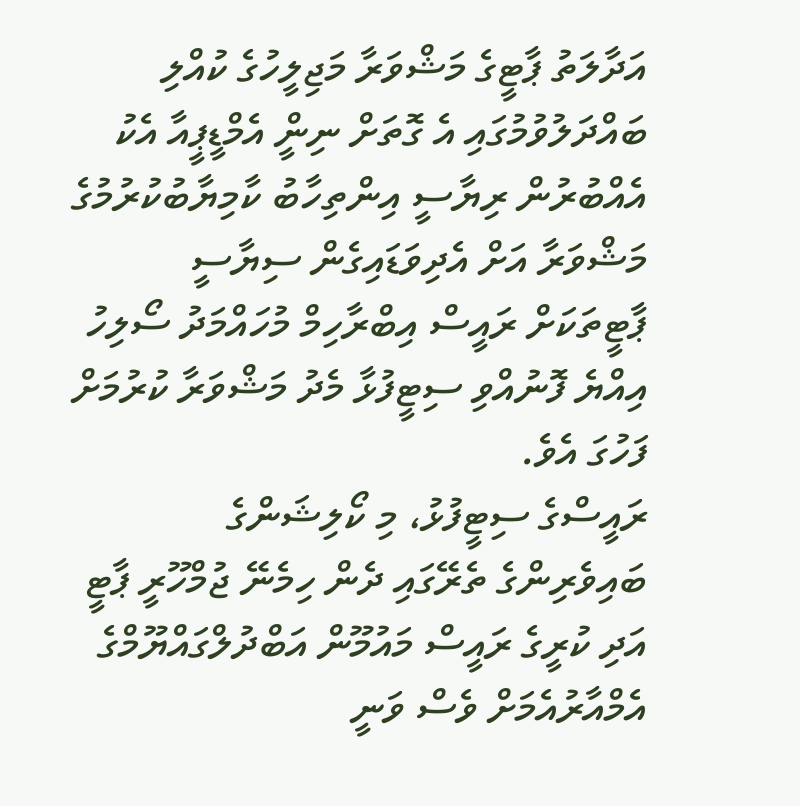އަދާލަތު ޕާޓީގެ މަޝްވަރާ މަޖިލީހުގެ ކުއްލި ބައްދަލުވުމުގައި އެ ގޮތަށް ނިންީ އެމްޑީޕީއާ އެކު އެއްބުރުން ރިޔާސީ އިންތިހާބު ކާމިޔާބުކުރުމުގެ މަޝްވަރާ އަށް އެދިވަޑައިގެން ސިޔާސީ ޕާޓީތަކަށް ރައީސް އިބްރާހިމް މުހައްމަދު ސޯލިހު އިއްޔެ ފޮނުއްވި ސިޓީފުޅާ މެދު މަޝްވަރާ ކުރުމަށް ފަހުގަ އެވެ.
ރައީސްގެ ސިޓީފުޅު، މި ކޯލިޝަންގެ ބައިވެރިންގެ ތެރޭގައި ދެން ހިމެނޭ ޖުމްހޫރީ ޕާޓީ އަދި ކުރީގެ ރައީސް މައުމޫން އަބްދުލްގައްޔޫމްގެ އެމްއާރުއެމަށް ވެސް ވަނީ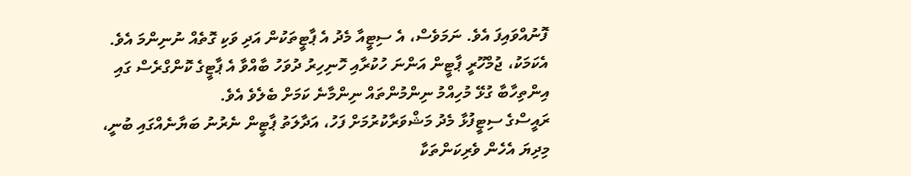ފޮނުއްވައިފަ އެވެ. ނަމަވެސް، އެ ސިޓީއާ މެދު އެ ޕާޓީތަކުން އަދި ވަކި ގޮތެއް ނުނިންމަ އެވެ.
އެކަމަކު، ޖުމްހޫރީ ޕާޓީން އަންނަ ހުކުރާއި ހޮނިހިރު ދުވަހު ބާއްވާ އެ ޕާޓީގެ ކޮންގްރެސް ގައި އިންތިހާބާ ގުޅޭ މުހިއްމު ނިންމުންތައް ނިންމާނެ ކަމަށް ބެލެވެ އެވެ.
ރައީސްގެ ސިޓީފުޅާ މެދު މަޝްވަރާކުރުމަށް ފަހު، އަދާލަތު ޕާޓީން ނެރުނު ބަޔާނެއްގައި ބުނީ، މިދިޔަ އެހެން ވެރިކަންތަކާ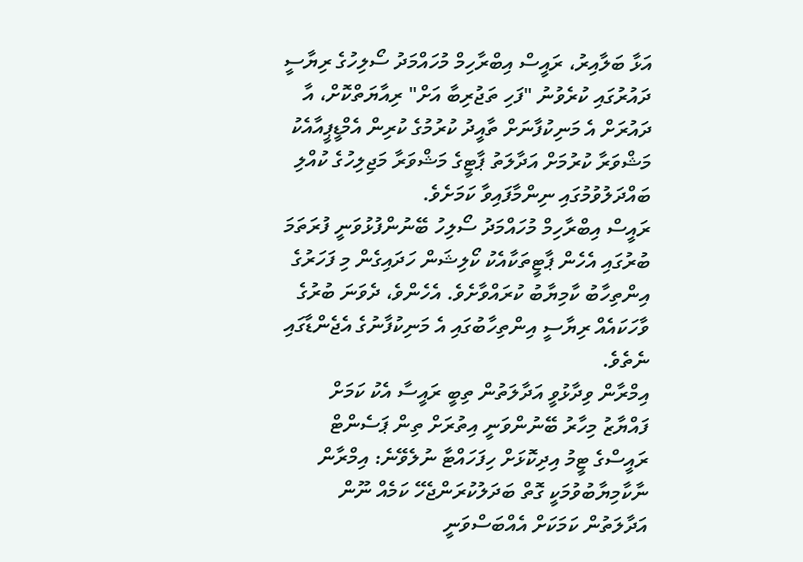އަޅާ ބަލާއިރު، ރައީސް އިބްރާހިމް މުހައްމަދު ސޯލިހުގެ ރިޔާސީ ދައުރުގައި ކުރެވުނު "ފަހި ތަޖުރިބާ އަށް" ރިއާޔަތްކޮށް، އާ ދައުރަށް އެ މަނިކުފާނަށް ތާއީދު ކުރުމުގެ ކުރިން އެމްޑީޕީއާއެކު މަޝްވަރާ ކުރުމަށް އަދާލަތު ޕާޓީގެ މަޝްވަރާ މަޖިލިހުގެ ކުއްލި ބައްދަލުވުމުގައި ނިންމާފައިވާ ކަމަށެވެ.
ރައީސް އިބްރާހިމް މުހައްމަދު ސޯލިހު ބޭނުންފުޅުވަނީ ފުރަތަމަ ބުރުގައި އެހެން ޕާޓީތަކާއެކު ކޯލިޝަން ހަދައިގެން މި ފަހަރުގެ އިންތިހާބު ކާމިޔާބު ކުރައްވާށެވެ. އެހެންވެ، ދެވަނަ ބުރުގެ ވާހަކައެއް ރިޔާސީ އިންތިހާބުގައި އެ މަނިކުފާނުގެ އެޖެންޑާގައި ނެތެވެ.
އިމްރާން ވިދާޅުވީ އަދާލަތުން ތިބީ ރައީސާ އެކު ކަމަށް
ފައްޔާޒު މިހާރު ބޭނުންވަނީ އިތުރަށް ތިން ޕަސެންޓް
ރައީސްގެ ޓީމު އިދިކޮޅަށް ހިފަހައްޓާ ނުލެވޭނެ: އިމްރާން
ނާކާމިޔާބުވުމަކީ ގޮތް ބަދަލުކުރަންޖެހޭ ކަމެއް ނޫން
އަދާލަތުން ކަމަކަށް އެއްބަސްވަނީ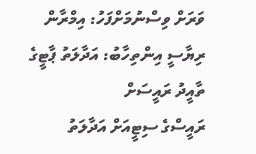ވަރަށް ވިސްނުމަށްފަހު: އިމްރާން
ރިޔާސީ އިންތިހާބު: އަދާލަތު ޕާޓީގެ ތާއީދު ރައީސަށް
ރައީސްގެ ސިޓީއަށް އަދާލަތު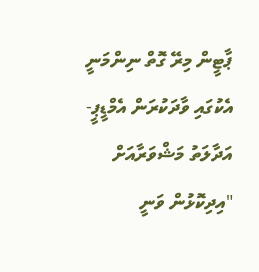ޕާޓީން މިރޭ ގޮތް ނިންމަނީ
އެކުގައި ވާދަކުރަން އެމްޑީޕީ-އަދާލަތު މަޝްވަރާއަށް
"އިދިކޮޅުން ވަނީ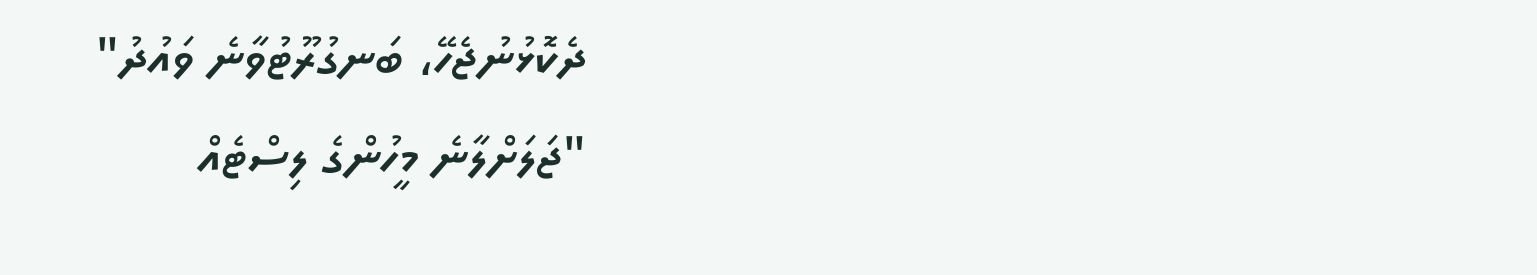ދެކޮޅުނުޖެހޭ، ބަނގުރޫޓުވާނެ ވައުދު"
"ޖަލަށްލާނެ މީހުންގެ ލިސްޓެއް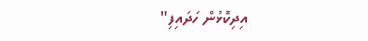އިދިކޮޅުން ހަދައިފި"